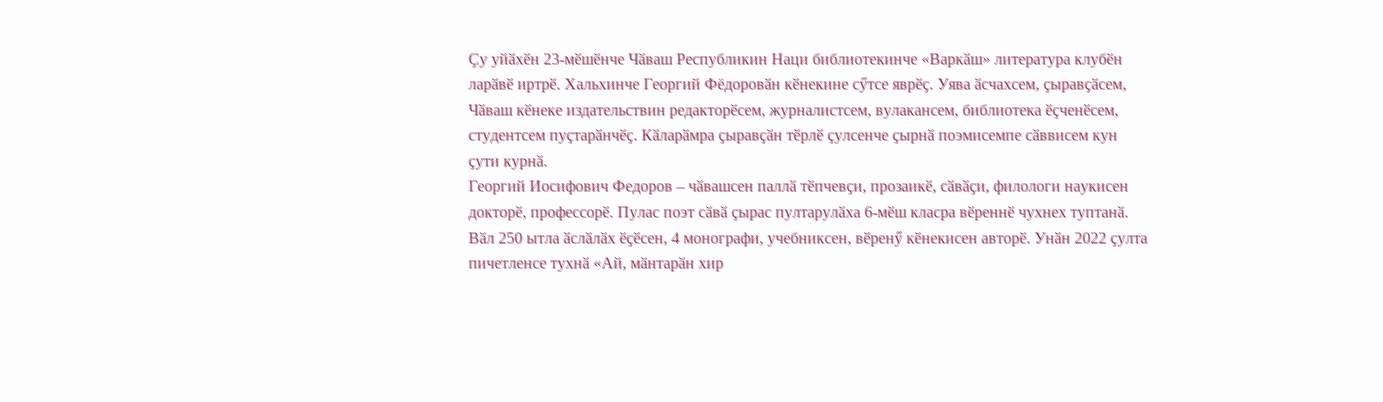Ҫу уйӑхӗн 23-мӗшӗнче Чӑваш Республикин Наци библиотекинче «Варкӑш» литература клубӗн ларӑвӗ иртрӗ. Хальхинче Георгий Фёдоровӑн кӗнекине сӳтсе яврӗҫ. Уява ӑсчахсем, ҫыравҫӑсем, Чӑваш кӗнеке издательствин редакторӗсем, журналистсем, вулакансем, библиотека ӗҫченӗсем, студентсем пуҫтарӑнчӗҫ. Кӑларӑмра ҫыравҫӑн тӗрлӗ ҫулсенче ҫырнӑ поэмисемпе сӑввисем кун ҫути курнӑ.
Георгий Иосифович Федоров – чӑвашсен паллӑ тӗпчевҫи, прозаикӗ, сӑвӑҫи, филологи наукисен докторӗ, профессорӗ. Пулас поэт сӑвӑ ҫырас пултарулӑха 6-мӗш класра вӗреннӗ чухнех туптанӑ. Вӑл 250 ытла ӑслӑлӑх ӗҫӗсен, 4 монографи, учебниксен, вӗренӳ кӗнекисен авторӗ. Унӑн 2022 ҫулта пичетленсе тухнӑ «Ай, мӑнтарӑн хир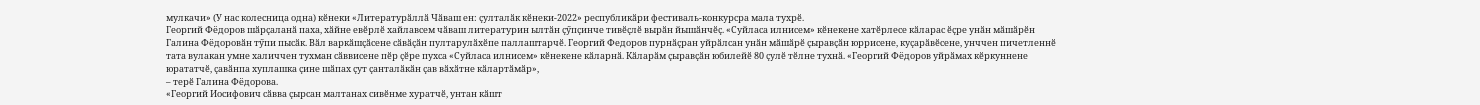мулкачи» (У нас колесница одна) кӗнеки «Литературӑллӑ Чӑваш ен: ҫулталӑк кӗнеки-2022» республикӑри фестиваль-конкурсра мала тухрӗ.
Георгий Фёдоров шӑрҫаланӑ паха, хӑйне евӗрлӗ хайлавсем чӑваш литературин ылтӑн ҫӳпҫинче тивӗҫлӗ вырӑн йышӑнчӗҫ. «Суйласа илнисем» кӗнекене хатӗрлесе кӑларас ӗҫре унӑн мӑшӑрӗн Галина Фёдоровӑн тӳпи пысӑк. Вӑл варкӑшҫӑсене сӑвӑҫӑн пултарулӑхӗпе паллаштарчӗ. Георгий Федоров пурнӑҫран уйрӑлсан унӑн мӑшӑрӗ ҫыравҫӑн юррисене, куҫарӑвӗсене, унччен пичетленнӗ тата вулакан умне халиччен тухман сӑввисене пӗр ҫӗре пухса «Суйласа илнисем» кӗнекене кӑларнӑ. Кӑларӑм ҫыравҫӑн юбилейӗ 80 ҫулӗ тӗлне тухнӑ. «Георгий Фёдоров уйрӑмах кӗркуннене юрататчӗ, ҫавӑнпа хуплашка ҫине шӑпах ҫут ҫанталӑкӑн ҫав вӑхӑтне кӑлартӑмӑр»,
– терӗ Галина Фёдорова.
«Георгий Иосифович сӑвва ҫырсан малтанах сивӗнме хуратчӗ, унтан кӑшт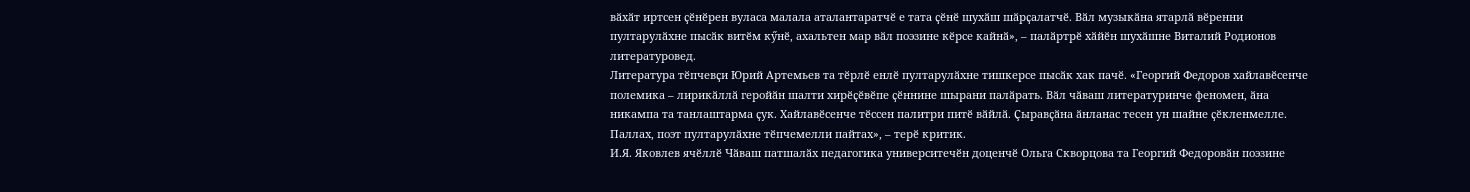вӑхӑт иртсен ҫӗнӗрен вуласа малала аталантаратчӗ е тата ҫӗнӗ шухӑш шӑрҫалатчӗ. Вӑл музыкӑна ятарлӑ вӗренни пултарулӑхне пысӑк витӗм кӳнӗ, ахальтен мар вӑл поэзине кӗрсе кайнӑ», – палӑртрӗ хӑйӗн шухӑшне Виталий Родионов литературовед.
Литература тӗпчевҫи Юрий Артемьев та тӗрлӗ енлӗ пултарулӑхне тишкерсе пысӑк хак пачӗ. «Георгий Федоров хайлавӗсенче полемика – лирикӑллӑ геройӑн шалти хирӗҫӗвӗпе ҫӗннине шырани палӑрать. Вӑл чӑваш литературинче феномен, ӑна никампа та танлаштарма ҫук. Хайлавӗсенче тӗссен палитри питӗ вӑйлӑ. Ҫыравҫӑна ӑнланас тесен ун шайне ҫӗкленмелле. Паллах, поэт пултарулӑхне тӗпчемелли пайтах», – терӗ критик.
И.Я. Яковлев ячӗллӗ Чӑваш патшалӑх педагогика университечӗн доценчӗ Ольга Скворцова та Георгий Федоровӑн поэзине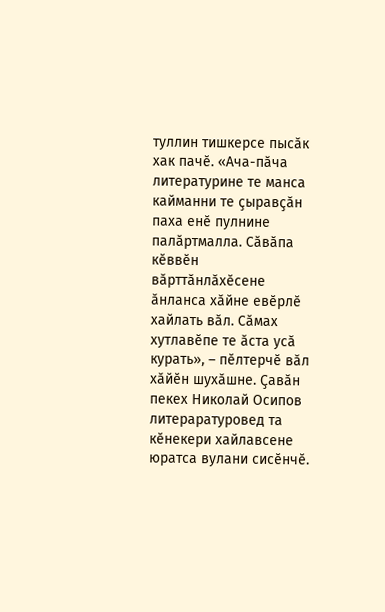туллин тишкерсе пысӑк хак пачӗ. «Ача-пӑча литературине те манса кайманни те ҫыравҫӑн паха енӗ пулнине палӑртмалла. Сӑвӑпа кӗввӗн вӑрттӑнлӑхӗсене ӑнланса хӑйне евӗрлӗ хайлать вӑл. Сӑмах хутлавӗпе те ӑста усӑ курать», – пӗлтерчӗ вӑл хӑйӗн шухӑшне. Ҫавӑн пекех Николай Осипов литераратуровед та кӗнекери хайлавсене юратса вулани сисӗнчӗ.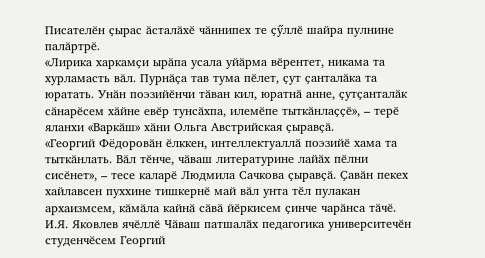Писателӗн ҫырас ӑсталӑхӗ чӑннипех те ҫӳллӗ шайра пулнине палӑртрӗ.
«Лирика харкамҫи ырӑпа усала уйӑрма вӗрентет, никама та хурламасть вӑл. Пурнӑҫа тав тума пӗлет, ҫут ҫанталӑка та юратать. Унӑн поэзийӗнчи тӑван кил, юратнӑ анне, ҫутҫанталӑк сӑнарӗсем хӑйне евӗр тунсӑхпа, илемӗпе тыткӑнлаҫҫӗ», – терӗ яланхи «Варкӑш» хӑни Ольга Австрийская ҫыравҫӑ.
«Георгий Фёдоровӑн ӗлккен, интеллектуаллӑ поэзийӗ хама та тыткӑнлать. Вӑл тӗнче, чӑваш литературине лайӑх пӗлни сисӗнет», – тесе каларӗ Людмила Сачкова ҫыравҫӑ. Ҫавӑн пекех хайлавсен пуххине тишкернӗ май вӑл унта тӗл пулакан архаизмсем, кӑмӑла кайнӑ сӑвӑ йӗркисем ҫинче чарӑнса тӑчӗ.
И.Я. Яковлев ячӗллӗ Чӑваш патшалӑх педагогика университечӗн студенчӗсем Георгий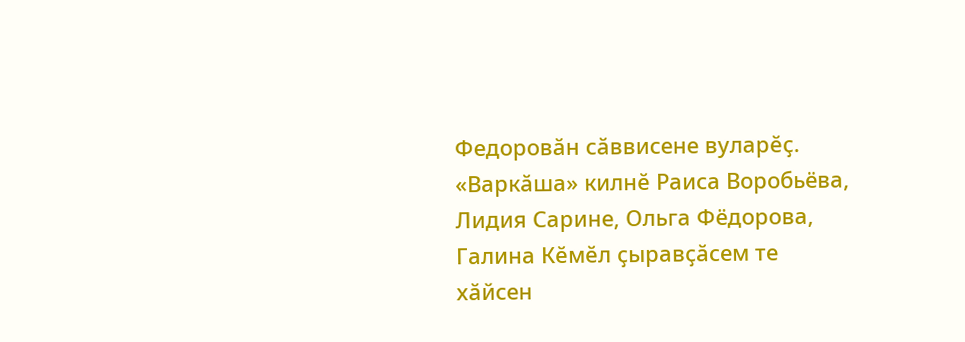Федоровӑн сӑввисене вуларӗҫ. «Варкӑша» килнӗ Раиса Воробьёва, Лидия Сарине, Ольга Фёдорова, Галина Кӗмӗл ҫыравҫӑсем те хӑйсен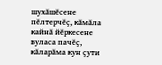шухӑшӗсене пӗлтерчӗҫ, кӑмӑла кайнӑ йӗркесене вуласа пачӗҫ, кӑларӑма кун ҫути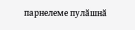парнелеме пулӑшнӑ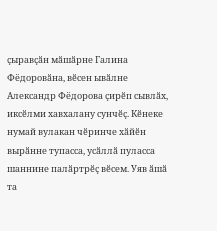ҫыравҫӑн мӑшӑрне Галина Фёдоровӑна, вӗсен ывӑлне Александр Фёдорова ҫирӗп сывлӑх, иксӗлми хавхалану сунчӗҫ. Кӗнеке нумай вулакан чӗринче хӑйӗн вырӑнне тупасса, усӑллӑ пуласса шаннине палӑртрӗҫ вӗсем. Уяв ӑшӑ та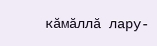кӑмӑллӑ лару-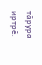тӑрура иртрӗ.